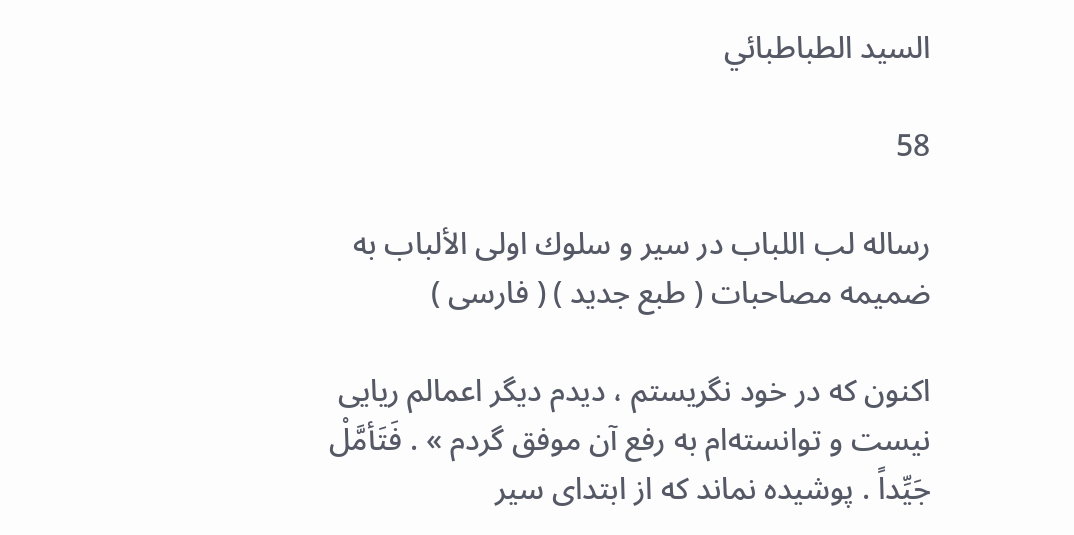السيد الطباطبائي

58

رساله لب اللباب در سير و سلوك اولى الألباب به ضميمه مصاحبات ( طبع جديد ) ( فارسى )

اكنون كه در خود نگريستم ، ديدم ديگر اعمالم ريايى نيست و توانسته‌ام به رفع آن موفق گردم » . فَتَأمَّلْ جَيِّداً . پوشيده نماند كه از ابتداى سير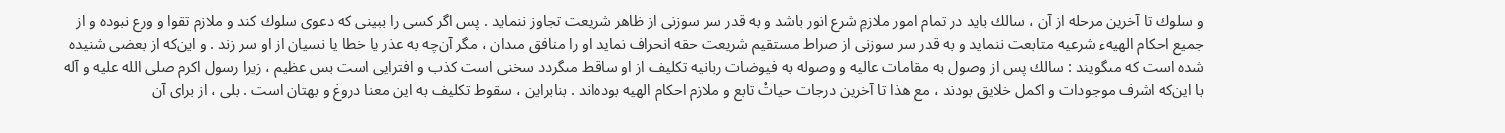و سلوك تا آخرين مرحله از آن ، سالك بايد در تمام امور ملازمِ شرع انور باشد و به قدر سر سوزنى از ظاهر شريعت تجاوز ننمايد . پس اگر كسى را ببينى كه دعوى سلوك كند و ملازم تقوا و ورع نبوده و از جميع احكام الهيهء شرعيه متابعت ننمايد و به قدر سر سوزنى از صراط مستقيم شريعت حقه انحراف نمايد او را منافق مىدان ، مگر آن‌چه به عذر يا خطا يا نسيان از او سر زند . و اين‌كه از بعضى شنيده شده است كه مىگويند : سالك پس از وصول به مقامات عاليه و وصوله به فيوضات ربانيه تكليف از او ساقط مىگردد سخنى است كذب و افترايى است بس عظيم ، زيرا رسول اكرم صلى الله عليه و آله با اين‌كه اشرف موجودات و اكمل خلايق بودند ، مع هذا تا آخرين درجات حياتْ تابع و ملازم احكام الهيه بوده‌اند . بنابراين ، سقوط تكليف به اين معنا دروغ و بهتان است . بلى ، از براى آن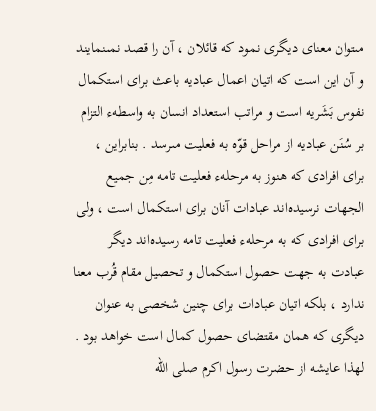مىتوان معناى ديگرى نمود كه قائلان ، آن را قصد نمىنمايند و آن اين است كه اتيان اعمال عباديه باعث براى استكمال نفوس بَشَريه است و مراتب استعداد انسان به واسطهء التزام بر سُنَن عباديه از مراحل قوّه به فعليت مىرسد . بنابراين ، براى افرادى كه هنوز به مرحلهء فعليت تامه مِن جميع الجهات نرسيده‌اند عبادات آنان براى استكمال است ، ولى براى افرادى كه به مرحلهء فعليت تامه رسيده‌اند ديگر عبادت به جهت حصول استكمال و تحصيل مقام قُرب معنا ندارد ، بلكه اتيان عبادات براى چنين شخصى به عنوان ديگرى كه همان مقتضاى حصول كمال است خواهد بود . لهذا عايشه از حضرت رسول اكرم صلى الله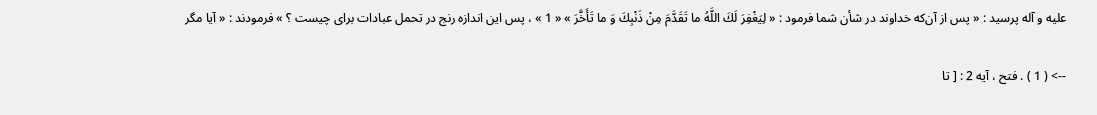عليه و آله پرسيد : « پس از آن‌كه خداوند در شأن شما فرمود : « لِيَغْفِرَ لَكَ اللَّهُ ما تَقَدَّمَ مِنْ ذَنْبِكَ وَ ما تَأَخَّرَ » « 1 » ، پس اين اندازه رنج در تحمل عبادات براى چيست ؟ » فرمودند : « آيا مگر

--> ( 1 ) . فتح ، آيه 2 : [ تا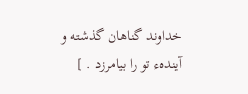خداوند گناهان گذشته و آيندهء تو را بيامرزد . ]